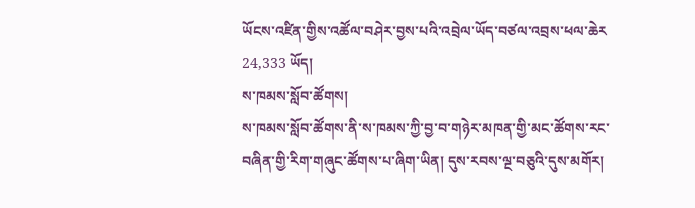ཡོངས་འཛིན་གྱིས་འཚོལ་བཤེར་བྱས་པའི་འབྲེལ་ཡོད་བཙལ་འབྲས་ཕལ་ཆེར 24,333 ཡོད།
ས་ཁམས་སློབ་ཚོགས།
ས་ཁམས་སློབ་ཚོགས་ནི་ས་ཁམས་ཀྱི་བྱ་བ་གཉེར་མཁན་གྱི་མང་ཚོགས་རང་བཞིན་གྱི་རིག་གཞུང་ཚོགས་པ་ཞིག་ཡིན། དུས་རབས་ལྔ་བཅུའི་དུས་མགོར།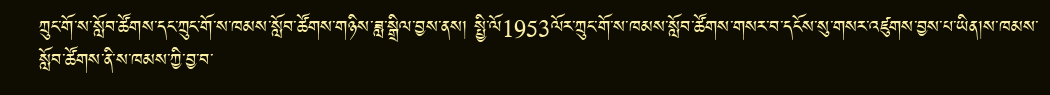ཀྲུང་གོ་ས་སློབ་ཚོགས་དང་ཀྲུང་གོ་ས་ཁམས་སློབ་ཚོགས་གཉིས་ཟླ་སྒྲིལ་བྱས་ནས། སྤྱི་ལོ1953ལོར་ཀྲུང་གོ་ས་ཁམས་སློབ་ཚོགས་གསར་བ་དངོས་སུ་གསར་འཛུགས་བྱས་པ་ཡིན།ས་ཁམས་སློབ་ཚོགས་ནི་ས་ཁམས་ཀྱི་བྱ་བ་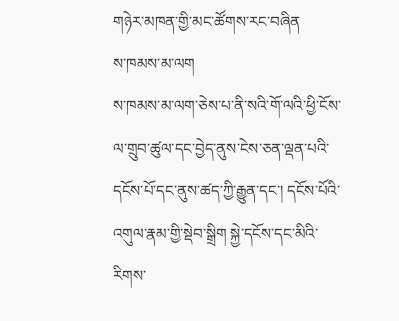གཉེར་མཁན་གྱི་མང་ཚོགས་རང་བཞིན
ས་ཁམས་མ་ལག
ས་ཁམས་མ་ལག་ཅེས་པ་ནི་སའི་གོ་ལའི་ཕྱི་ངོས་ལ་གྲུབ་ཚུལ་དང་བྱེད་ནུས་ངེས་ཅན་ལྡན་པའི་དངོས་པོ་དང་ནུས་ཚད་ཀྱི་རྒྱུན་དང་། དངོས་པོའི་འགུལ་རྣམ་གྱི་སྡེབ་སྒྲིག སྐྱེ་དངོས་དང་མིའི་རིགས་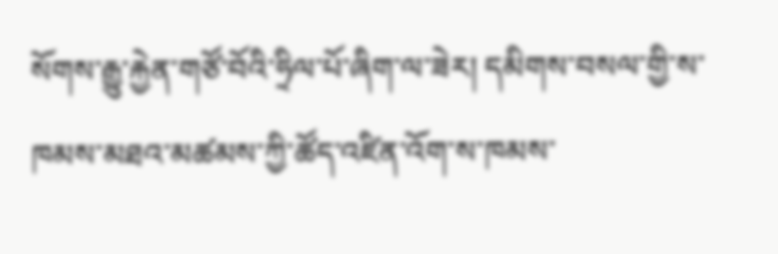སོགས་རྒྱུ་རྐྱེན་གཙོ་བོའི་ཧྲིལ་པོ་ཞིག་ལ་ཟེར། དམིགས་བསལ་གྱི་ས་ཁམས་མཐའ་མཚམས་ཀྱི་ཚོད་འཛིན་འོག་ས་ཁམས་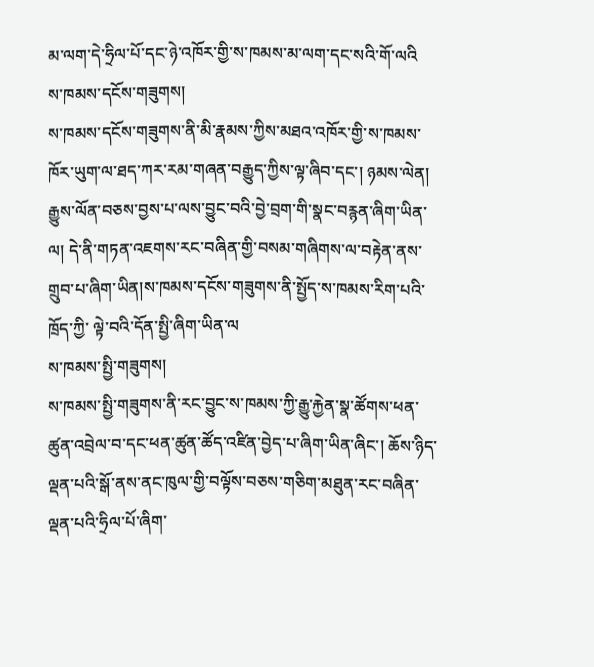མ་ལག་དེ་ཧྲིལ་པོ་དང་ཉེ་འཁོར་གྱི་ས་ཁམས་མ་ལག་དང་སའི་གོ་ལའི
ས་ཁམས་དངོས་གཟུགས།
ས་ཁམས་དངོས་གཟུགས་ནི་མི་རྣམས་ཀྱིས་མཐའ་འཁོར་གྱི་ས་ཁམས་ཁོར་ཡུག་ལ་ཐད་ཀར་རམ་གཞན་བརྒྱུད་ཀྱིས་ལྟ་ཞིབ་དང་། ཉམས་ལེན། རྒྱུས་ལོན་བཅས་བྱས་པ་ལས་བྱུང་བའི་བྱེ་བྲག་གི་སྣང་བརྙན་ཞིག་ཡིན་ལ། དེ་ནི་གཏན་འཇགས་རང་བཞིན་གྱི་བསམ་གཞིགས་ལ་བརྟེན་ནས་གྲུབ་པ་ཞིག་ཡིན།ས་ཁམས་དངོས་གཟུགས་ནི་སྤྱོད་ས་ཁམས་རིག་པའི་ཁྲོད་ཀྱི་ ལྟེ་བའི་དོན་སྤྱི་ཞིག་ཡིན་ལ
ས་ཁམས་སྤྱི་གཟུགས།
ས་ཁམས་སྤྱི་གཟུགས་ནི་རང་བྱུང་ས་ཁམས་ཀྱི་རྒྱུ་རྐྱེན་སྣ་ཚོགས་ཕན་ཚུན་འབྲེལ་བ་དང་ཕན་ཚུན་ཚོད་འཛིན་བྱེད་པ་ཞིག་ཡིན་ཞིང་། ཆོས་ཉིད་ལྡན་པའི་སྒོ་ནས་ནང་ཁུལ་གྱི་བལྟོས་བཅས་གཅིག་མཐུན་རང་བཞིན་ལྡན་པའི་ཧྲིལ་པོ་ཞིག་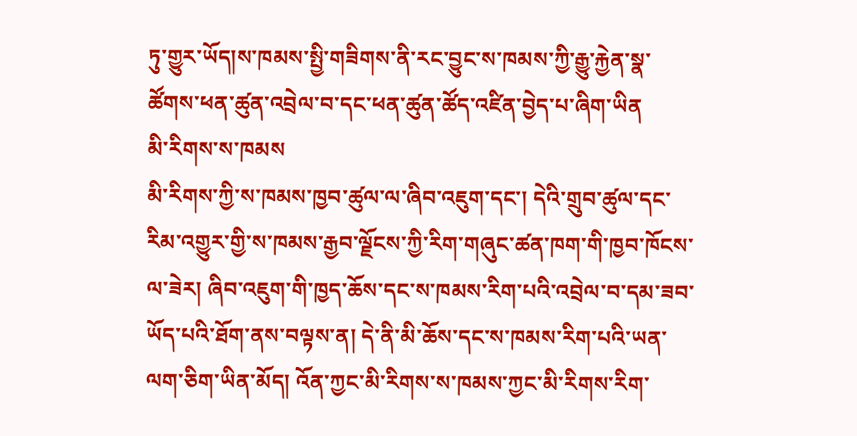ཏུ་གྱུར་ཡོད།ས་ཁམས་སྤྱི་གཟིགས་ནི་རང་བྱུང་ས་ཁམས་ཀྱི་རྒྱུ་རྐྱེན་སྣ་ཚོགས་ཕན་ཚུན་འབྲེལ་བ་དང་ཕན་ཚུན་ཚོད་འཛིན་བྱེད་པ་ཞིག་ཡིན
མི་རིགས་ས་ཁམས
མི་རིགས་ཀྱི་ས་ཁམས་ཁྱབ་ཚུལ་ལ་ཞིབ་འཇུག་དང་། དེའི་གྲུབ་ཚུལ་དང་རིམ་འགྱུར་གྱི་ས་ཁམས་རྒྱབ་ལྗོངས་ཀྱི་རིག་གཞུང་ཚན་ཁག་གི་ཁྱབ་ཁོངས་ལ་ཟེར། ཞིབ་འཇུག་གི་ཁྱད་ཆོས་དང་ས་ཁམས་རིག་པའི་འབྲེལ་བ་དམ་ཟབ་ཡོད་པའི་ཐོག་ནས་བལྟས་ན། དེ་ནི་མི་ཆོས་དང་ས་ཁམས་རིག་པའི་ཡན་ལག་ཅིག་ཡིན་མོད། འོན་ཀྱང་མི་རིགས་ས་ཁམས་ཀྱང་མི་རིགས་རིག་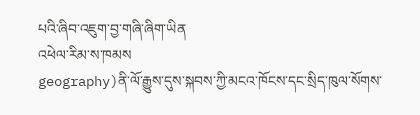པའི་ཞིབ་འཇུག་བྱ་གཞི་ཞིག་ཡིན
འཕེལ་རིམ་ས་ཁམས
geography)ནི་ལོ་རྒྱུས་དུས་སྐབས་ཀྱི་མངའ་ཁོངས་དང་སྲིད་ཁུལ་སོགས་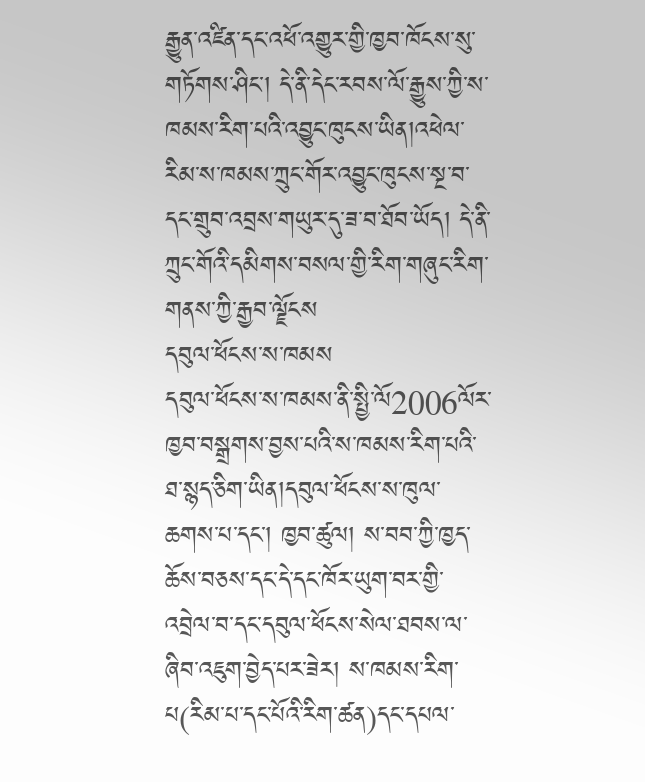རྒྱུན་འཛིན་དང་འཕོ་འགྱུར་གྱི་ཁྱབ་ཁོངས་སུ་གཏོགས་ཤིང་། དེ་ནི་དེང་རབས་ལོ་རྒྱུས་ཀྱི་ས་ཁམས་རིག་པའི་འབྱུང་ཁུངས་ཡིན།འཕེལ་རིམ་ས་ཁམས་ཀྲུང་གོར་འབྱུང་ཁུངས་སྔ་བ་དང་གྲུབ་འབྲས་གཡུར་དུ་ཟ་བ་ཐོབ་ཡོད། དེ་ནི་ཀྲུང་གོའི་དམིགས་བསལ་གྱི་རིག་གཞུང་རིག་གནས་ཀྱི་རྒྱབ་ལྗོངས
དབུལ་ཕོངས་ས་ཁམས
དབུལ་ཕོངས་ས་ཁམས་ནི་སྤྱི་ལོ2006ལོར་ཁྱབ་བསྒྲགས་བྱས་པའི་ས་ཁམས་རིག་པའི་ཐ་སྙད་ཅིག་ཡིན།དབུལ་ཕོངས་ས་ཁུལ་ཆགས་པ་དང་། ཁྱབ་ཚུལ། ས་བབ་ཀྱི་ཁྱད་ཆོས་བཅས་དང་དེ་དང་ཁོར་ཡུག་བར་གྱི་འབྲེལ་བ་དང་དབུལ་ཕོངས་སེལ་ཐབས་ལ་ཞིབ་འཇུག་བྱེད་པར་ཟེར། ས་ཁམས་རིག་པ(རིམ་པ་དང་པོའི་རིག་ཚན)དང་དཔལ་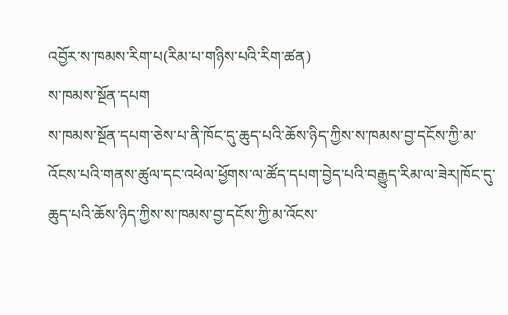འབྱོར་ས་ཁམས་རིག་པ(རིམ་པ་གཉིས་པའི་རིག་ཚན)
ས་ཁམས་སྔོན་དཔག
ས་ཁམས་སྔོན་དཔག་ཅེས་པ་ནི་ཁོང་དུ་ཆུད་པའི་ཆོས་ཉིད་ཀྱིས་ས་ཁམས་བྱ་དངོས་ཀྱི་མ་འོངས་པའི་གནས་ཚུལ་དང་འཕེལ་ཕྱོགས་ལ་ཚོད་དཔག་བྱེད་པའི་བརྒྱུད་རིམ་ལ་ཟེར།ཁོང་དུ་ཆུད་པའི་ཆོས་ཉིད་ཀྱིས་ས་ཁམས་བྱ་དངོས་ཀྱི་མ་འོངས་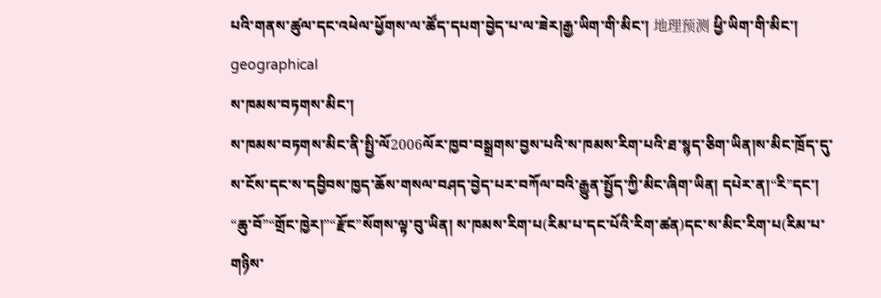པའི་གནས་ཚུལ་དང་འཕེལ་ཕྱོགས་ལ་ཚོད་དཔག་བྱེད་པ་ལ་ཟེར།རྒྱ་ཡིག་གི་མིང་། 地理预测 ཕྱི་ཡིག་གི་མིང་། geographical
ས་ཁམས་བཏགས་མིང་།
ས་ཁམས་བཏགས་མིང་ནི་སྤྱི་ལོ2006ལོར་ཁྱབ་བསྒྲགས་བྱས་པའི་ས་ཁམས་རིག་པའི་ཐ་སྙད་ཅིག་ཡིན།ས་མིང་ཁྲོད་དུ་ས་ངོས་དང་ས་དབྱིབས་ཁྱད་ཆོས་གསལ་བཤད་བྱེད་པར་བཀོལ་བའི་རྒྱུན་སྤྱོད་ཀྱི་མིང་ཞིག་ཡིན། དཔེར་ན།“རི”དང་། “ཆུ་བོ”“གྲོང་ཁྱེར།”“རྫོང”སོགས་ལྟ་བུ་ཡིན། ས་ཁམས་རིག་པ(རིམ་པ་དང་པོའི་རིག་ཚན)དང་ས་མིང་རིག་པ(རིམ་པ་གཉིས་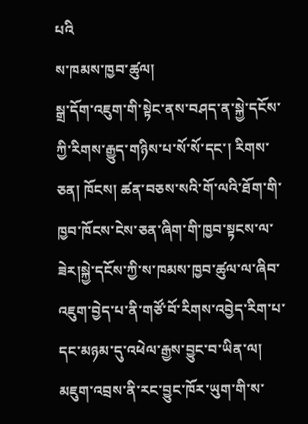པའི
ས་ཁམས་ཁྱབ་ཚུལ།
སྒྲ་དོག་འཇུག་གི་སྟེང་ནས་བཤད་ན་སྐྱེ་དངོས་ཀྱི་རིགས་རྒྱུད་གཉིས་པ་སོ་སོ་དང་། རིགས་ཅན། ཁོངས། ཚན་བཅས་སའི་གོ་ལའི་ཐོག་གི་ཁྱབ་ཁོངས་ངེས་ཅན་ཞིག་གི་ཁྱབ་སྟངས་ལ་ཟེར།སྐྱེ་དངོས་ཀྱི་ས་ཁམས་ཁྱབ་ཚུལ་ལ་ཞིབ་འཇུག་བྱེད་པ་ནི་གཙོ་བོ་རིགས་འབྱེད་རིག་པ་དང་མཉམ་དུ་འཕེལ་རྒྱས་བྱུང་བ་ཡིན་ལ། མཇུག་འབྲས་ནི་རང་བྱུང་ཁོར་ཡུག་གི་ས་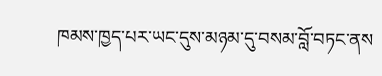ཁམས་ཁྱད་པར་ཡང་དུས་མཉམ་དུ་བསམ་བློ་བཏང་ནས